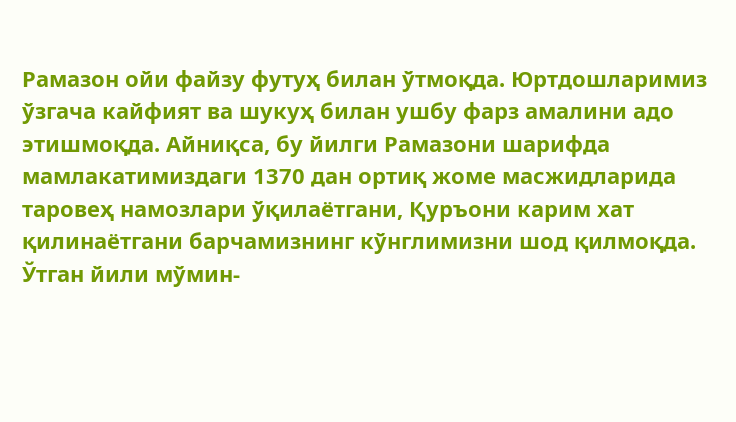Рамазон ойи файзу футуҳ билан ўтмоқда. Юртдошларимиз ўзгача кайфият ва шукуҳ билан ушбу фарз амалини адо этишмоқда. Айниқса, бу йилги Рамазони шарифда мамлакатимиздаги 1370 дан ортиқ жоме масжидларида таровеҳ намозлари ўқилаётгани, Қуръони карим хат қилинаётгани барчамизнинг кўнглимизни шод қилмоқда.
Ўтган йили мўмин-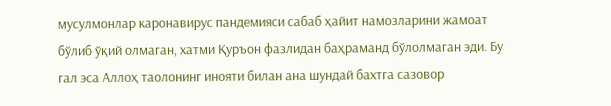мусулмонлар каронавирус пандемияси сабаб ҳайит намозларини жамоат бўлиб ўқий олмаган, хатми Қуръон фазлидан баҳраманд бўлолмаган эди. Бу гал эса Аллоҳ таолонинг инояти билан ана шундай бахтга сазовор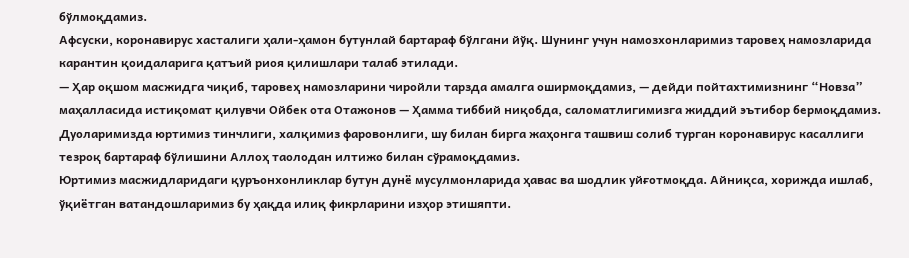бўлмоқдамиз.
Афсуски, коронавирус хасталиги ҳали-ҳамон бутунлай бартараф бўлгани йўқ. Шунинг учун намозхонларимиз таровеҳ намозларида карантин қоидаларига қатъий риоя қилишлари талаб этилади.
— Ҳар оқшом масжидга чиқиб, таровеҳ намозларини чиройли тарзда амалга оширмоқдамиз, — дейди пойтахтимизнинг “Новза” маҳалласида истиқомат қилувчи Ойбек ота Отажонов — Ҳамма тиббий ниқобда, саломатлигимизга жиддий эътибор бермоқдамиз. Дуоларимизда юртимиз тинчлиги, халқимиз фаровонлиги, шу билан бирга жаҳонга ташвиш солиб турган коронавирус касаллиги тезроқ бартараф бўлишини Аллоҳ таолодан илтижо билан сўрамоқдамиз.
Юртимиз масжидларидаги қуръонхонликлар бутун дунё мусулмонларида ҳавас ва шодлик уйғотмоқда. Айниқса, хорижда ишлаб, ўқиётган ватандошларимиз бу ҳақда илиқ фикрларини изҳор этишяпти.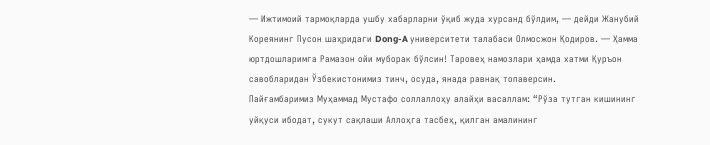— Ижтимоий тармоқларда ушбу хабарларни ўқиб жуда хурсанд бўлдим, — дейди Жанубий Кореянинг Пусон шаҳридаги Dong-A университети талабаси Олмосжон Қодиров. — Ҳамма юртдошларимга Рамазон ойи муборак бўлсин! Таровеҳ намозлари ҳамда хатми Қуръон савобларидан Ўзбекистонимиз тинч, осуда, янада равнақ топаверсин.
Пайғамбаримиз Муҳаммад Мустафо соллаллоҳу алайҳи васаллам: “Рўза тутган кишининг уйқуси ибодат, сукут сақлаши Аллоҳга тасбеҳ, қилган амалининг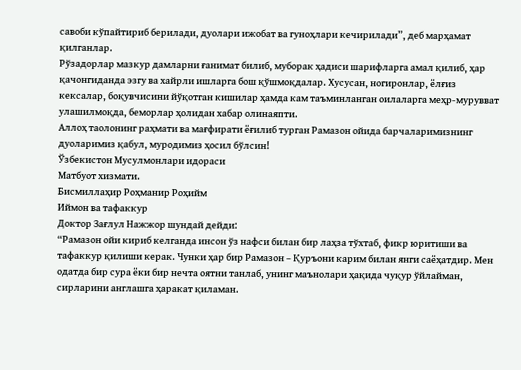савоби кўпайтириб берилади, дуолари ижобат ва гуноҳлари кечирилади”, деб марҳамат қилганлар.
Рўзадорлар мазкур дамларни ғанимат билиб, муборак ҳадиси шарифларга амал қилиб, ҳар қачонгиданда эзгу ва хайрли ишларга бош қўшмоқдалар. Хусусан, ногиронлар, ёлғиз кексалар, боқувчисини йўқотган кишилар ҳамда кам таъминланган оилаларга меҳр-мурувват улашилмоқда, беморлар ҳолидан хабар олинаяпти.
Аллоҳ таолонинг раҳмати ва мағфирати ёғилиб турган Рамазон ойида барчаларимизнинг дуоларимиз қабул, муродимиз ҳосил бўлсин!
Ўзбекистон Мусулмонлари идораси
Матбуот хизмати.
Бисмиллаҳир Роҳманир Роҳийм
Иймон ва тафаккур
Доктор Зағлул Нажжор шундай дейди:
“Рамазон ойи кириб келганда инсон ўз нафси билан бир лаҳза тўхтаб, фикр юритиши ва тафаккур қилиши керак. Чунки ҳар бир Рамазон – Қуръони карим билан янги саёҳатдир. Мен одатда бир сура ёки бир нечта оятни танлаб, унинг маънолари ҳақида чуқур ўйлайман, сирларини англашга ҳаракат қиламан.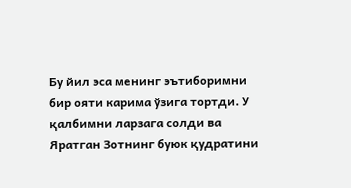Бу йил эса менинг эътиборимни бир ояти карима ўзига тортди. У қалбимни ларзага солди ва Яратган Зотнинг буюк қудратини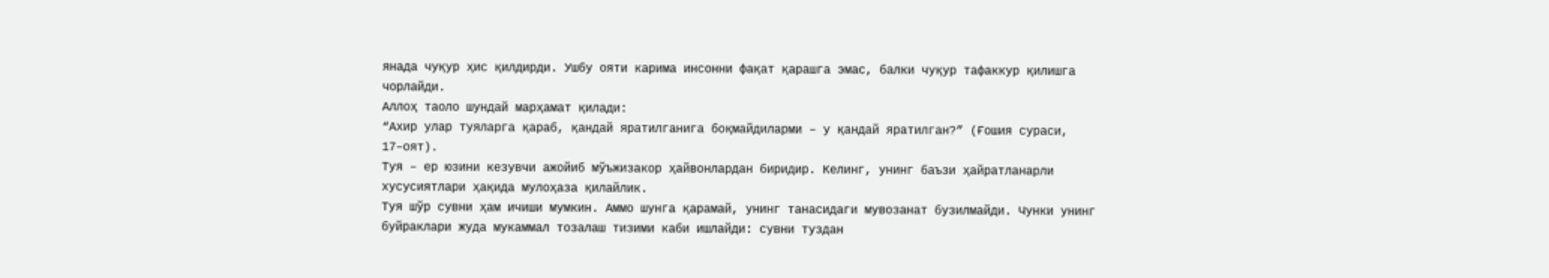янада чуқур ҳис қилдирди. Ушбу ояти карима инсонни фақат қарашга эмас, балки чуқур тафаккур қилишга чорлайди.
Аллоҳ таоло шундай марҳамат қилади:
“Ахир улар туяларга қараб, қандай яратилганига боқмайдиларми – у қандай яратилган?” (Ғошия сураси, 17–оят).
Туя – ер юзини кезувчи ажойиб мўъжизакор ҳайвонлардан биридир. Келинг, унинг баъзи ҳайратланарли хусусиятлари ҳақида мулоҳаза қилайлик.
Туя шўр сувни ҳам ичиши мумкин. Аммо шунга қарамай, унинг танасидаги мувозанат бузилмайди. Чунки унинг буйраклари жуда мукаммал тозалаш тизими каби ишлайди: сувни туздан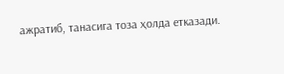ажратиб, танасига тоза ҳолда етказади.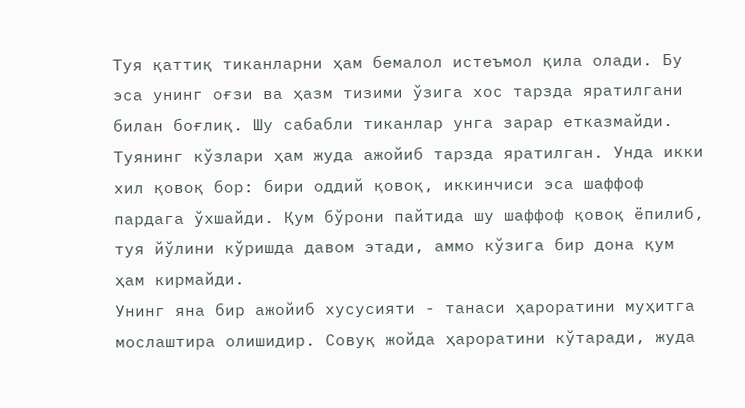Туя қаттиқ тиканларни ҳам бемалол истеъмол қила олади. Бу эса унинг оғзи ва ҳазм тизими ўзига хос тарзда яратилгани билан боғлиқ. Шу сабабли тиканлар унга зарар етказмайди.
Туянинг кўзлари ҳам жуда ажойиб тарзда яратилган. Унда икки хил қовоқ бор: бири оддий қовоқ, иккинчиси эса шаффоф пардага ўхшайди. Қум бўрони пайтида шу шаффоф қовоқ ёпилиб, туя йўлини кўришда давом этади, аммо кўзига бир дона қум ҳам кирмайди.
Унинг яна бир ажойиб хусусияти - танаси ҳароратини муҳитга мослаштира олишидир. Совуқ жойда ҳароратини кўтаради, жуда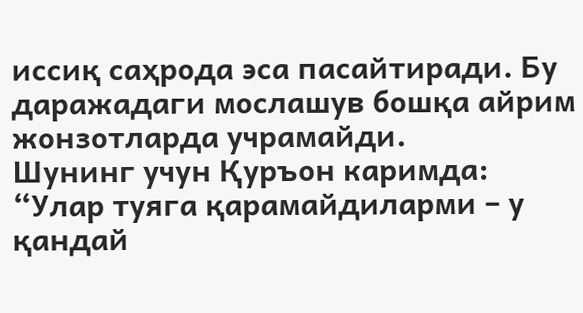иссиқ саҳрода эса пасайтиради. Бу даражадаги мослашув бошқа айрим жонзотларда учрамайди.
Шунинг учун Қуръон каримда: “Улар туяга қарамайдиларми – у қандай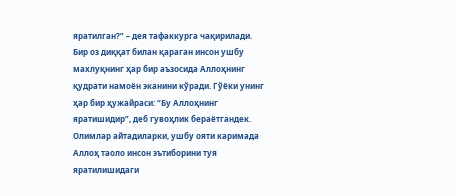яратилган?” – дея тафаккурга чақирилади.
Бир оз диққат билан қараган инсон ушбу махлуқнинг ҳар бир аъзосида Аллоҳнинг қудрати намоён эканини кўради. Гўёки унинг ҳар бир ҳужайраси: “Бу Аллоҳнинг яратишидир”, деб гувоҳлик бераётгандек.
Олимлар айтадиларки, ушбу ояти каримада Аллоҳ таоло инсон эътиборини туя яратилишидаги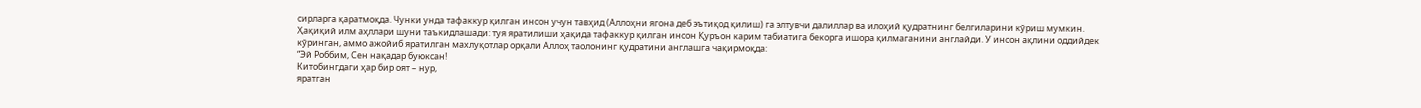сирларга қаратмоқда. Чунки унда тафаккур қилган инсон учун тавҳид (Аллоҳни ягона деб эътиқод қилиш) га элтувчи далиллар ва илоҳий қудратнинг белгиларини кўриш мумкин.
Ҳақиқий илм аҳллари шуни таъкидлашади: туя яратилиши ҳақида тафаккур қилган инсон Қуръон карим табиатига бекорга ишора қилмаганини англайди. У инсон ақлини оддийдек кўринган, аммо ажойиб яратилган махлуқотлар орқали Аллоҳ таолонинг қудратини англашга чақирмоқда:
“Эй Роббим, Сен нақадар буюксан!
Китобингдаги ҳар бир оят – нур,
яратган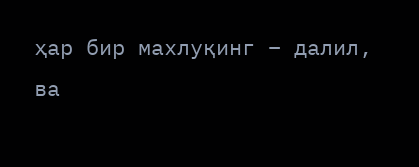ҳар бир махлуқинг – далил,
ва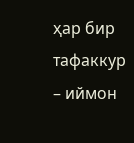ҳар бир тафаккур – иймон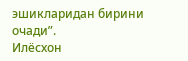эшикларидан бирини очади”.
Илёсхон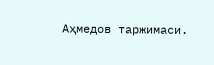Аҳмедов таржимаси.